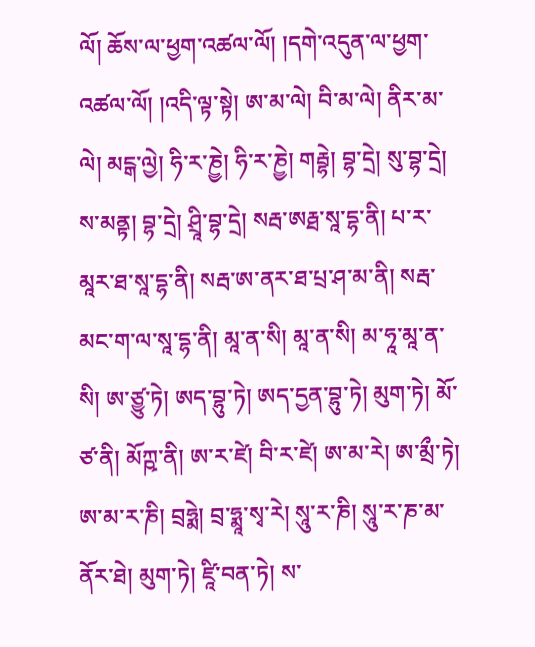ལོ། ཆོས་ལ་ཕྱག་འཚལ་ལོ། །དགེ་འདུན་ལ་ཕྱག་འཚལ་ལོ། །འདི་ལྟ་སྟེ། ཨ་མ་ལེ། བི་མ་ལེ། ནིར་མ་ལེ། མངྒ་ལྱེ། ཧི་ར་ཎྱེ། ཧི་ར་ཎྱེ། གརྦྷེ། བྷ་དྲེ། སུ་བྷ་དྲེ། ས་མནྟ། བྷ་དྲེ། ཤྲཱི་བྷ་དྲེ། སརྦ་ཨརྠ་སཱ་དྷ་ནི། པ་ར་མཱར་ཐ་སཱ་དྷ་ནི། སརྦ་ཨ་ནར་ཐ་པྲ་ཤ་མ་ནི། སརྦ་མང་ག་ལ་སཱ་དྷ་ནི། མཱ་ན་སི། མཱ་ན་སི། མ་ཧཱ་མཱ་ན་སི། ཨ་ཙྱུ་ཏེ། ཨད་བྷུ་ཏེ། ཨད་དྱན་བྷུ་ཏེ། མུག་ཏེ། མོ་ཙ་ནི། མོཀྵ་ནི། ཨ་ར་ཛེ། བི་ར་ཛེ། ཨ་མ་རེ། ཨ་མྲྀ་ཏེ། ཨ་མ་ར་ཎི། བྲཧྨེ། བྲ་ཧྨཱ་སྭ་རེ། སཱུ་ར་ཎི། སཱུ་ར་ཎ་མ་ནོར་ཐེ། མུག་ཏེ། ཛཱི་བན་ཏེ། ས་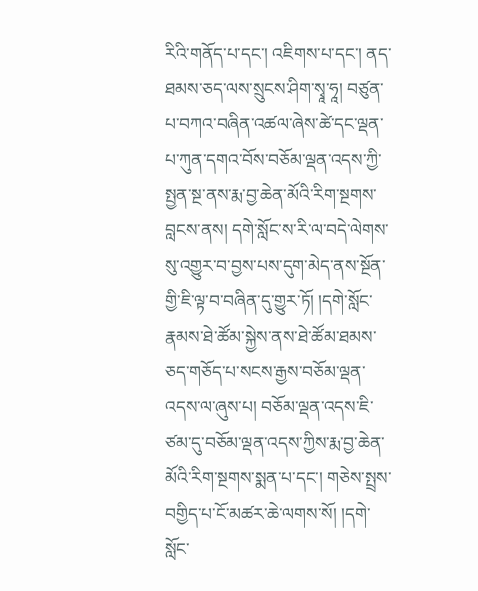རིའི་གནོད་པ་དང་། འཇིགས་པ་དང་། ནད་ཐམས་ཅད་ལས་སྲུངས་ཤིག་སྭཱ་ཧཱ། བཙུན་པ་བཀའ་བཞིན་འཚལ་ཞེས་ཚེ་དང་ལྡན་པ་ཀུན་དགའ་བོས་བཅོམ་ལྡན་འདས་ཀྱི་སྤྱན་སྔ་ནས་རྨ་བྱ་ཆེན་མོའི་རིག་སྔགས་བླངས་ནས། དགེ་སློང་ས་རི་ལ་བདེ་ལེགས་སུ་འགྱུར་བ་བྱས་པས་དུག་མེད་ནས་སྔོན་གྱི་ཇི་ལྟ་བ་བཞིན་དུ་གྱུར་ཏོ། །དགེ་སློང་རྣམས་ཐེ་ཚོམ་སྐྱེས་ནས་ཐེ་ཚོམ་ཐམས་ཅད་གཅོད་པ་སངས་རྒྱས་བཅོམ་ལྡན་འདས་ལ་ཞུས་པ། བཅོམ་ལྡན་འདས་ཇི་ཙམ་དུ་བཅོམ་ལྡན་འདས་ཀྱིས་རྨ་བྱ་ཆེན་མོའི་རིག་སྔགས་སྨན་པ་དང་། གཅེས་སྤྲས་བགྱིད་པ་ངོ་མཚར་ཆེ་ལགས་སོ། །དགེ་སློང་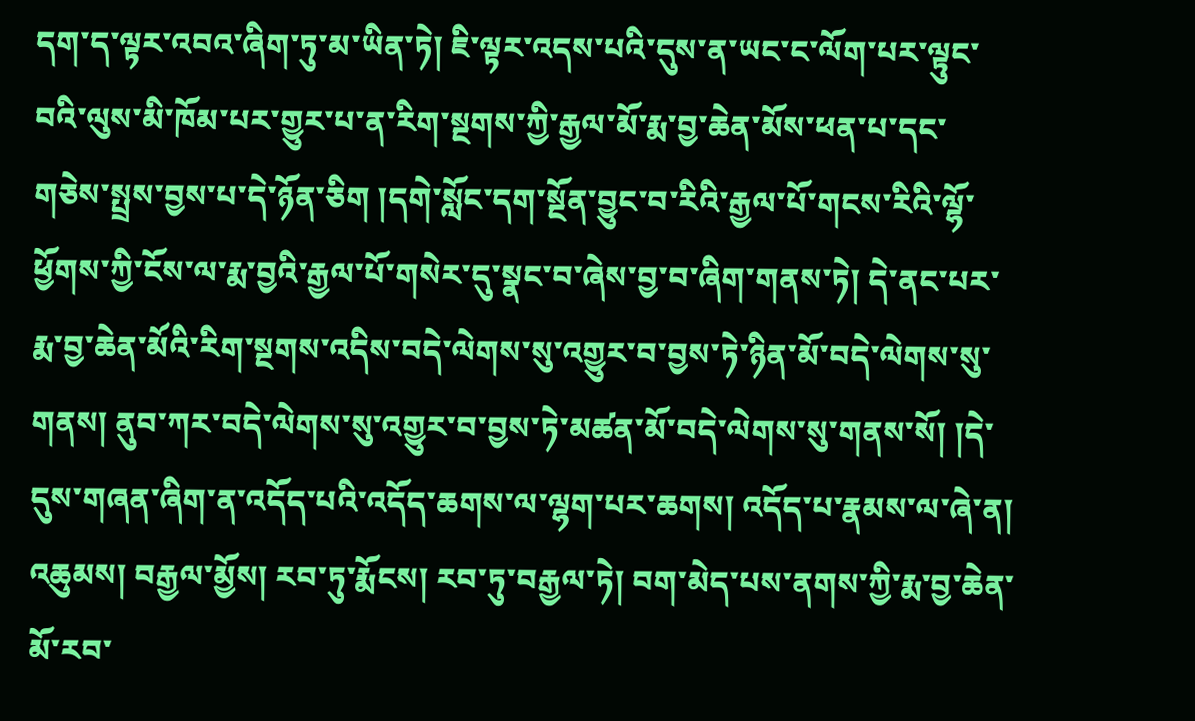དག་ད་ལྟར་འབའ་ཞིག་ཏུ་མ་ཡིན་ཏེ། ཇི་ལྟར་འདས་པའི་དུས་ན་ཡང་ང་ལོག་པར་ལྟུང་བའི་ལུས་མི་ཁོམ་པར་གྱུར་པ་ན་རིག་སྔགས་ཀྱི་རྒྱལ་མོ་རྨ་བྱ་ཆེན་མོས་ཕན་པ་དང་གཅེས་སྤྲས་བྱས་པ་དེ་ཉོན་ཅིག །དགེ་སློང་དག་སྔོན་བྱུང་བ་རིའི་རྒྱལ་པོ་གངས་རིའི་ལྷོ་ཕྱོགས་ཀྱི་ངོས་ལ་རྨ་བྱའི་རྒྱལ་པོ་གསེར་དུ་སྣང་བ་ཞེས་བྱ་བ་ཞིག་གནས་ཏེ། དེ་ནང་པར་རྨ་བྱ་ཆེན་མོའི་རིག་སྔགས་འདིས་བདེ་ལེགས་སུ་འགྱུར་བ་བྱས་ཏེ་ཉིན་མོ་བདེ་ལེགས་སུ་གནས། ནུབ་ཀར་བདེ་ལེགས་སུ་འགྱུར་བ་བྱས་ཏེ་མཚན་མོ་བདེ་ལེགས་སུ་གནས་སོ། །དེ་དུས་གཞན་ཞིག་ན་འདོད་པའི་འདོད་ཆགས་ལ་ལྷག་པར་ཆགས། འདོད་པ་རྣམས་ལ་ཞེ་ན། འཆུམས། བརྒྱལ་མྱོས། རབ་ཏུ་རྨོངས། རབ་ཏུ་བརྒྱལ་ཏེ། བག་མེད་པས་ནགས་ཀྱི་རྨ་བྱ་ཆེན་མོ་རབ་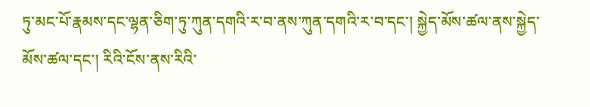ཏུ་མང་པོ་རྣམས་དང་ལྷན་ཅིག་ཏུ་ཀུན་དགའི་ར་བ་ནས་ཀུན་དགའི་ར་བ་དང་། སྐྱེད་མོས་ཚལ་ནས་སྐྱེད་མོས་ཚལ་དང་། རིའི་ངོས་ནས་རིའི་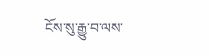ངོས་སུ་རྒྱུ་བ་ལས་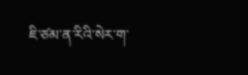ཇི་ཙམ་ན་རིའི་སེར་ག་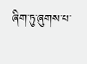ཞིག་ཏུ་ཞུགས་པ་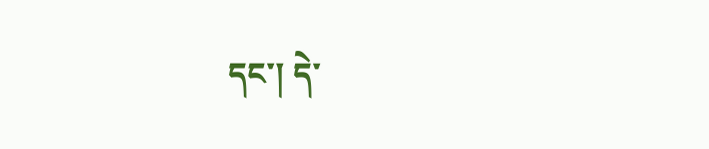དང་། དེ་